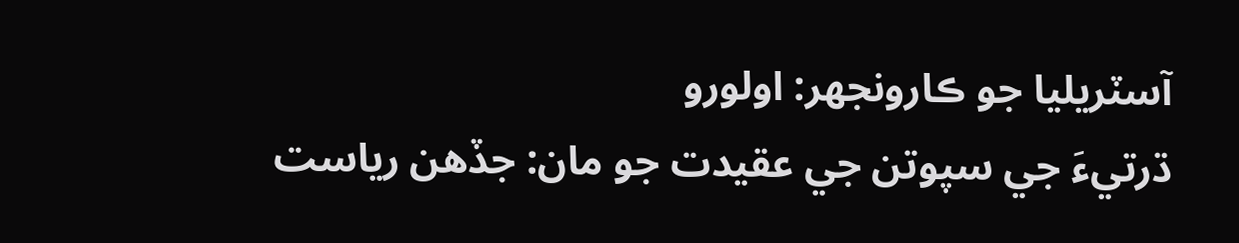آسٽريليا جو ڪارونجهر: اولورو
ڌرتيءَ جي سپوتن جي عقيدت جو مان: جڏهن رياست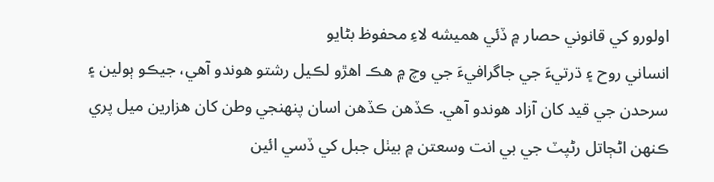اولورو کي قانوني حصار ۾ ڏئي هميشه لاءِ محفوظ بڻايو
انساني روح ۽ ڌرتيءَ جي جاگرافيءَ جي وچ ۾ هڪ اهڙو لڪيل رشتو هوندو آهي، جيڪو ٻولين ۽ سرحدن جي قيد کان آزاد هوندو آهي. ڪڏهن ڪڏهن اسان پنهنجي وطن کان هزارين ميل پري ڪنهن اڻڄاتل رڻپٽ جي بي انت وسعتن ۾ بيٺل جبل کي ڏسي ائين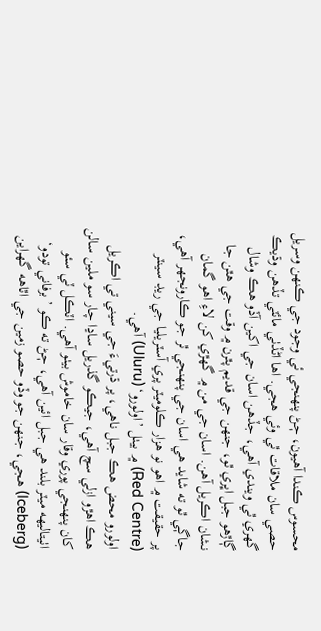محسوس ڪندا آهيون، ڄڻ پنهنجي ئي وجود جي ڪنهن وسريل حصي سان ملاقات ٿي وئي هجي. اها اڻڏٺي مائٽي تڏهن وڌيڪ گهري ٿي ويندي آهي، جڏهن اسان جي اکين آڏو هڪ وشال ڳاڙهو جبل اڀري ٿو، جنهن جي قديم پٿرن ۾ وقت جي هٿن جا نشان اڪريل آهن. اسان جي من ۾ گهڙي کن لاءِ اهو گمان جاڳي ٿو ته شايد هي اسان جي پنهنجي ٿر جو ڪارونجهر آهي، پر حقيقت ۾ اهو نو هزار ڪلوميٽر پري آسٽريليا جي ريڊ سينٽر (Red Centre) ۾ بيٺل ’اولورو‘ (Uluru) آهي.
اولورو محض هڪ جبل ناهي، پر ڌرتيءَ جي سيني تي اڪريل هڪ اهڙو ازلي سچ آهي، جيڪو گذريل ساڍا چار سو ملين سالن کان پنهنجي پوري وقار سان خاموش بيٺو آهي. اٽڪل ٽي سئو اٺيتاليهه ميٽر بلند هي جبل ائين آهي، ڄڻ ته ڪو ’برفاني تودو‘ (Iceberg) هجي، جنهن جو وڏو حصو زمين جي اٿاهه گهراين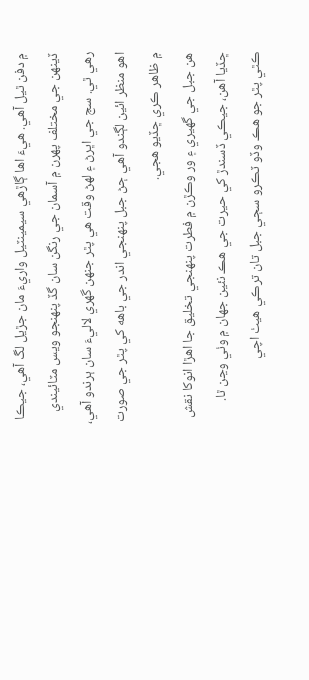۾ دفن ٿيل آهي. هيءَ اها ڳاڙهي سيمينٽيل واريءَ مان جڙيل لڱ آهي، جيڪا ڏينهن جي مختلف پهرن ۾ آسمان جي رنگن سان گڏ پنهنجو ويس مٽائيندي رهي ٿي. سج جي اڀرڻ ۽ لهڻ وقت هي پٿر جنهن گهري لاليءَ سان ٻرندو آهي، اهو منظر ائين لڳندو آهي ڄڻ جبل پنهنجي اندر جي باهه کي پٿر جي صورت ۾ ظاهر ڪري ڇڏيو هجي.
هن جبل جي گهيري ۽ ور وڪڙن ۾ فطرت پنهنجي تخليق جا اهڙا انوکا نقش ڇڏيا آهن، جيڪي ڏسندڙ کي حيرت جي هڪ نئين جهان ۾ وٺي وڃن ٿا. ڪٿي پٿر جو هڪ وڏو ٽڪرو سڄي جبل تان ترڪي هيٺ اچي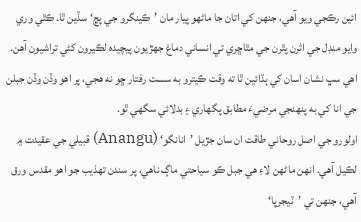ائين رڪجي ويو آهي، جنهن کي اتان جا ماڻهو پيار مان ’ڪينگرو جي پڇ‘ سڏين ٿا. ڪٿي وري وايو منڊل جي اثرن پٿرن جي مٿاڇري تي انساني دماغ جهڙيون پيچيده لڪيرون کڻي تراشيون آهن. اهي سڀ نشان اسان کي ٻڌائين ٿا ته وقت ڪيترو به سست رفتار ڇو نه هجي، پر اهو وڏن وڏن جبلن جي انا کي به پنهنجي مرضيءَ مطابق پگهاري ۽ بدلائي سگهي ٿو.
اولورو جي اصل روحاني طاقت ان سان جڙيل ’انانگو‘ (Anangu) قبيلي جي عقيدت ۾ لڪيل آهي. انهن ماڻهن لاءِ هي جبل ڪو سياحتي ماڳ ناهي، پر سندن تهذيب جو اهو مقدس ورق آهي، جنهن تي ’ٽيجرپا‘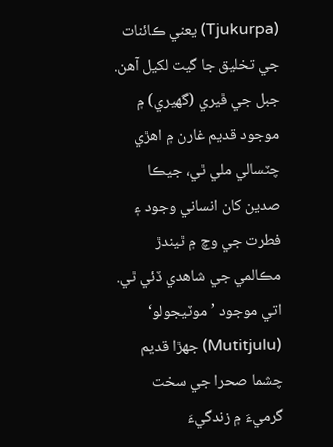(Tjukurpa) يعني ڪائنات جي تخليق جا گيت لکيل آهن. جبل جي ڦيري (گھيري) ۾ موجود قديم غارن ۾ اهڙي چٽسالي ملي ٿي، جيڪا صدين کان انساني وجود ۽ فطرت جي وچ ۾ ٿيندڙ مڪالمي جي شاهدي ڏئي ٿي. اتي موجود ’موٽيجولو‘ (Mutitjulu) جهڙا قديم چشما صحرا جي سخت گرميءَ ۾ زندگيءَ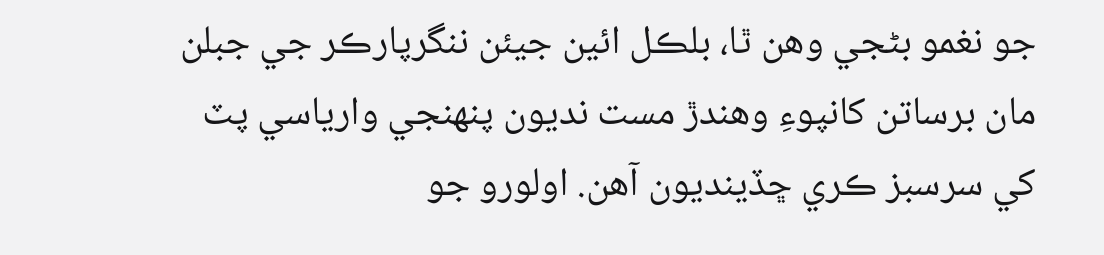جو نغمو بڻجي وهن ٿا، بلڪل ائين جيئن ننگرپارڪر جي جبلن مان برساتن کانپوءِ وهندڙ مست نديون پنهنجي وارياسي پٽ کي سرسبز ڪري ڇڏينديون آهن. اولورو جو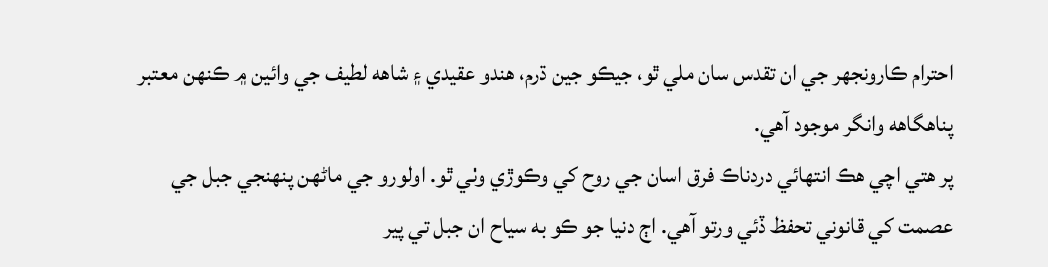احترام ڪارونجهر جي ان تقدس سان ملي ٿو، جيڪو جين ڌرم، هندو عقيدي ۽ شاهه لطيف جي وائين ۾ ڪنهن معتبر پناهگاهه وانگر موجود آهي.
پر هتي اچي هڪ انتهائي دردناڪ فرق اسان جي روح کي وڪوڙي وٺي ٿو. اولورو جي ماڻهن پنهنجي جبل جي عصمت کي قانوني تحفظ ڏئي ورتو آهي. اڄ دنيا جو ڪو به سياح ان جبل تي پير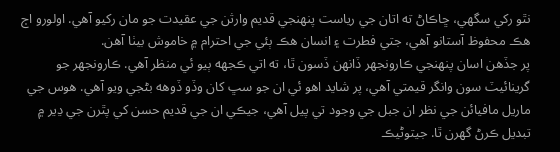نٿو رکي سگهي، ڇاڪاڻ ته اتان جي رياست پنهنجي قديم وارثن جي عقيدت جو مان رکيو آهي. اولورو اڄ هڪ محفوظ آستانو آهي، جتي فطرت ۽ انسان هڪ ٻئي جي احترام ۾ خاموش بيٺا آهن.
پر جڏهن اسان پنهنجي ڪارونجهر ڏانهن ڏسون ٿا، ته اتي ڪجهه ٻيو ئي منظر آهي. ڪارونجهر جو گرينائيٽ سون وانگر قيمتي آهي، پر شايد اهو ئي ان جو سڀ کان وڏو ڏوهه بڻجي ويو آهي. هوس جي ماريل مافيائن جي نظر ان جبل جي وجود تي پيل آهي، جيڪي ان جي قديم حسن کي پٿرن جي ڍير ۾ تبديل ڪرڻ گهرن ٿا. جيتوڻيڪ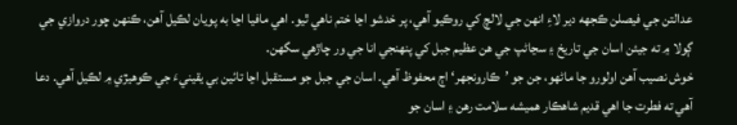عدالتن جي فيصلن ڪجهه دير لاءِ انهن جي لالچ کي روڪيو آهي، پر خدشو اڃا ختم ناهي ٿيو. اهي مافيا اڃا به پويان لڪيل آهن، ڪنهن چور دروازي جي ڳولا ۾ ته جيئن اسان جي تاريخ ۽ سڃاڻپ جي هن عظيم جبل کي پنهنجي انا جي ور چاڙهي سگهن.
خوش نصيب آهن اولورو جا ماڻهو، جن جو ’ڪارونجهر‘ اڄ محفوظ آهي. اسان جي جبل جو مستقبل اڃا تائين بي يقينيءَ جي ڪوهيڙي ۾ لڪيل آهي. دعا آهي ته فطرت جا اهي قديم شاهڪار هميشه سلامت رهن ۽ اسان جو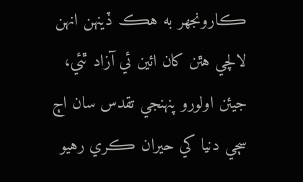ڪارونجهر به هڪ ڏينهن انهن لالچي هٿن کان ائين ئي آزاد ٿئي، جيئن اولورو پنهنجي تقدس سان اڄ سڄي دنيا کي حيران ڪري رهيو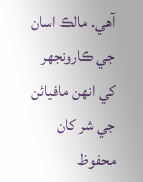آهي. مالڪ اسان جي ڪارونجهر کي انهن مافيائن جي شر کان محفوظ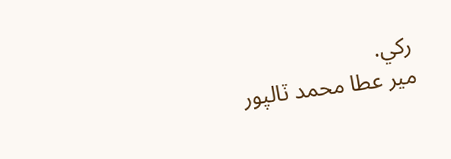رکي.
مير عطا محمد ٽالپور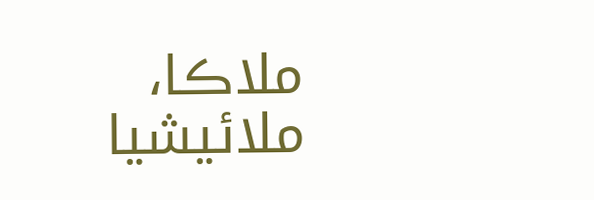ملاڪا، ملائيشيا